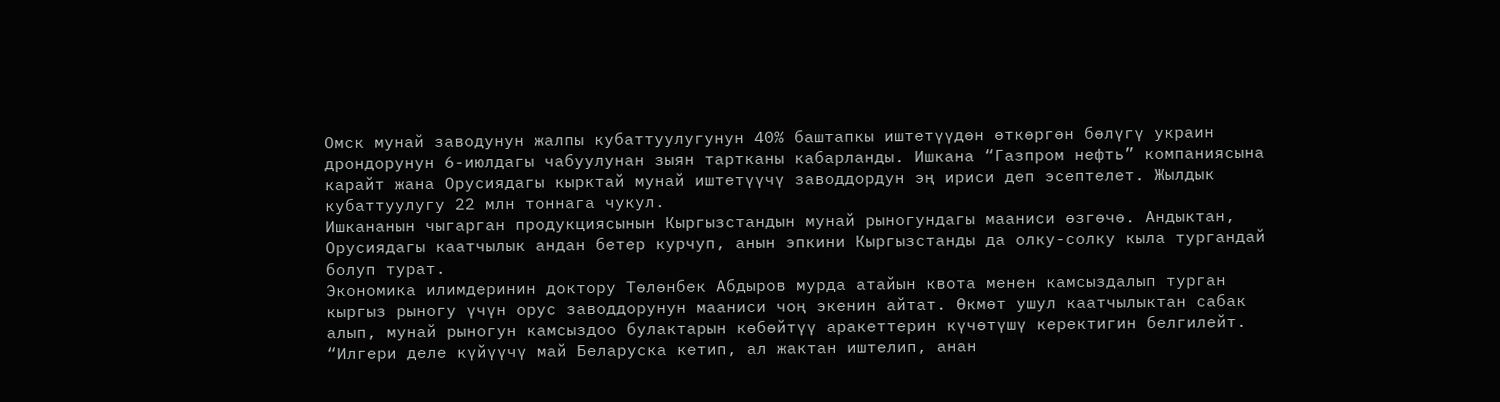Омск мунай заводунун жалпы кубаттуулугунун 40% баштапкы иштетүүдөн өткөргөн бөлүгү украин дрондорунун 6-июлдагы чабуулунан зыян тартканы кабарланды. Ишкана “Газпром нефть” компаниясына карайт жана Орусиядагы кырктай мунай иштетүүчү заводдордун эң ириси деп эсептелет. Жылдык кубаттуулугу 22 млн тоннага чукул.
Ишкананын чыгарган продукциясынын Кыргызстандын мунай рыногундагы мааниси өзгөчө. Андыктан, Орусиядагы каатчылык андан бетер курчуп, анын эпкини Кыргызстанды да олку-солку кыла тургандай болуп турат.
Экономика илимдеринин доктору Төлөнбек Абдыров мурда атайын квота менен камсыздалып турган кыргыз рыногу үчүн орус заводдорунун мааниси чоң экенин айтат. Өкмөт ушул каатчылыктан сабак алып, мунай рыногун камсыздоо булактарын көбөйтүү аракеттерин күчөтүшү керектигин белгилейт.
“Илгери деле күйүүчү май Беларуска кетип, ал жактан иштелип, анан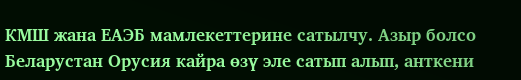КМШ жана ЕАЭБ мамлекеттерине сатылчу. Азыр болсо Беларустан Орусия кайра өзү эле сатып алып, анткени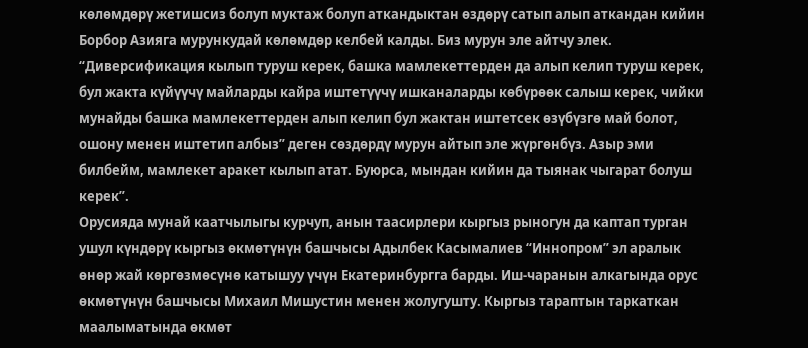көлөмдөрү жетишсиз болуп муктаж болуп аткандыктан өздөрү сатып алып аткандан кийин Борбор Азияга мурункудай көлөмдөр келбей калды. Биз мурун эле айтчу элек. “Диверсификация кылып туруш керек, башка мамлекеттерден да алып келип туруш керек, бул жакта күйүүчү майларды кайра иштетүүчү ишканаларды көбүрөөк салыш керек, чийки мунайды башка мамлекеттерден алып келип бул жактан иштетсек өзүбүзгө май болот, ошону менен иштетип албыз” деген сөздөрдү мурун айтып эле жүргөнбүз. Азыр эми билбейм, мамлекет аракет кылып атат. Буюрса, мындан кийин да тыянак чыгарат болуш керек”.
Орусияда мунай каатчылыгы курчуп, анын таасирлери кыргыз рыногун да каптап турган ушул күндөрү кыргыз өкмөтүнүн башчысы Адылбек Касымалиев “Иннопром” эл аралык өнөр жай көргөзмөсүнө катышуу үчүн Екатеринбургга барды. Иш-чаранын алкагында орус өкмөтүнүн башчысы Михаил Мишустин менен жолугушту. Кыргыз тараптын таркаткан маалыматында өкмөт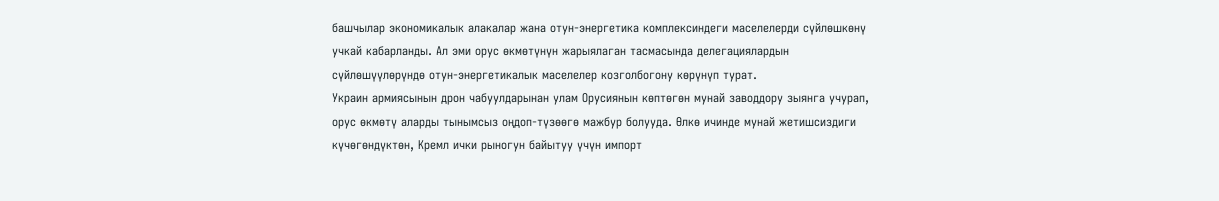башчылар экономикалык алакалар жана отун-энергетика комплексиндеги маселелерди сүйлөшкөнү учкай кабарланды. Ал эми орус өкмөтүнүн жарыялаган тасмасында делегациялардын сүйлөшүүлөрүндө отун-энергетикалык маселелер козголбогону көрүнүп турат.
Украин армиясынын дрон чабуулдарынан улам Орусиянын көптөгөн мунай заводдору зыянга учурап, орус өкмөтү аларды тынымсыз оңдоп-түзөөгө мажбур болууда. Өлкө ичинде мунай жетишсиздиги күчөгөндүктөн, Кремл ички рыногун байытуу үчүн импорт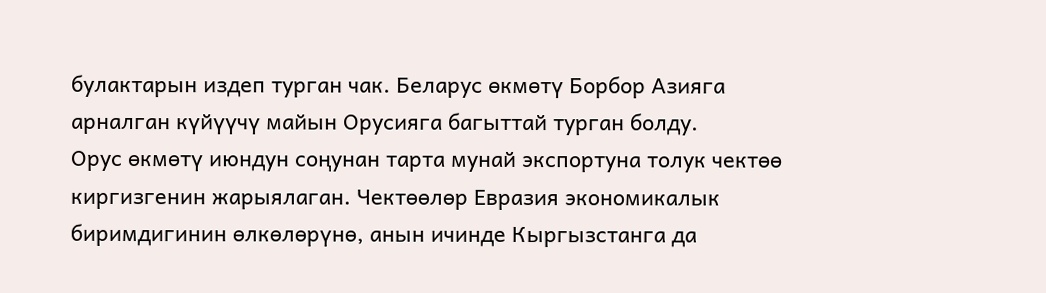булактарын издеп турган чак. Беларус өкмөтү Борбор Азияга арналган күйүүчү майын Орусияга багыттай турган болду.
Орус өкмөтү июндун соңунан тарта мунай экспортуна толук чектөө киргизгенин жарыялаган. Чектөөлөр Евразия экономикалык биримдигинин өлкөлөрүнө, анын ичинде Кыргызстанга да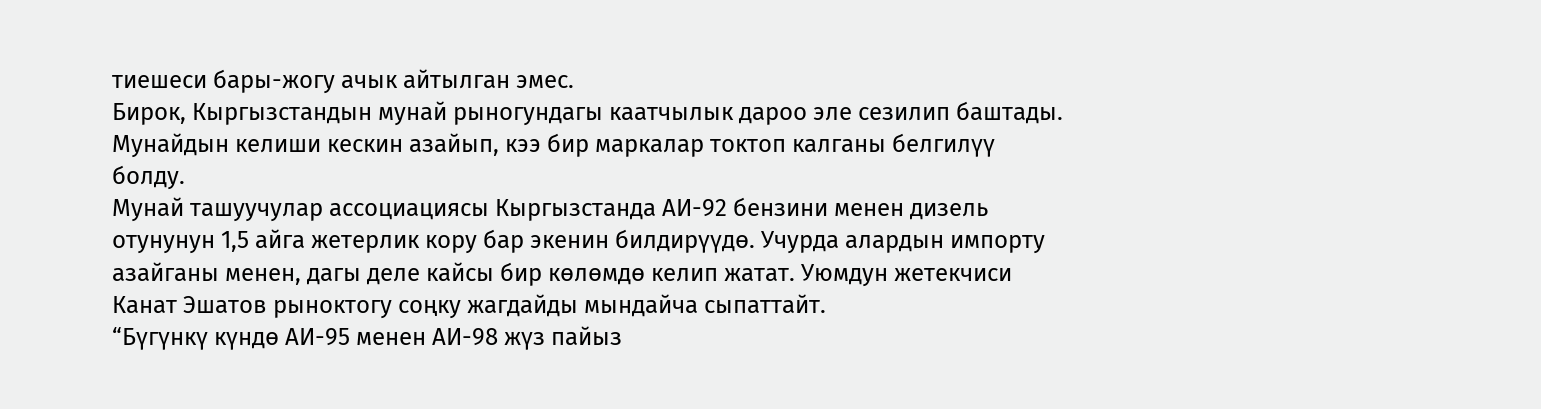тиешеси бары-жогу ачык айтылган эмес.
Бирок, Кыргызстандын мунай рыногундагы каатчылык дароо эле сезилип баштады. Мунайдын келиши кескин азайып, кээ бир маркалар токтоп калганы белгилүү болду.
Мунай ташуучулар ассоциациясы Кыргызстанда АИ-92 бензини менен дизель отунунун 1,5 айга жетерлик кору бар экенин билдирүүдө. Учурда алардын импорту азайганы менен, дагы деле кайсы бир көлөмдө келип жатат. Уюмдун жетекчиси Канат Эшатов рыноктогу соңку жагдайды мындайча сыпаттайт.
“Бүгүнкү күндө АИ-95 менен АИ-98 жүз пайыз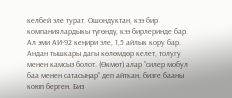келбей эле турат. Ошондуктан, кээ бир компаниялардыкы түгөндү, кээ бирлеринде бар. Ал эми АИ-92 кеңири эле, 1,5 айлык кору бар. Андан тышкары дагы көлөмдөр келет, толугу менен камсыз болот. (Өкмөт) алар “силер мобул баа менен сатасыңар” деп айткан, бизге бааны коюп берген. Биз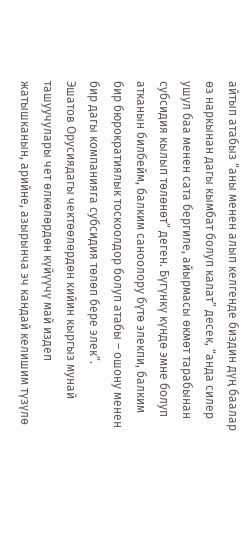айтып атабыз “аны менен алып келгенде биздин дүң баалар өз наркынан дагы кымбат болуп калат” десек, “анда силер ушул баа менен сата бергиле, айырмасы өкмөт тарабынан субсидия кылып төлөнөт” деген. Бүгүнкү күндө эмне болуп атканын билбейм, балким саноолору бүтө элекпи, балким бир бюрократиялык тоскоолдор болуп атабы – ошону менен бир дагы компанияга субсидия төлөп бере элек”.
Эшатов Орусиядагы чектөөлөрдөн кийин кыргыз мунай ташуучулары чет өлкөлөрдөн күйүүчү май издеп жатышканын, арийне, азырынча эч кандай келишим түзүлө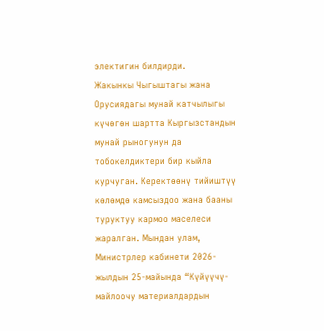электигин билдирди.
Жакынкы Чыгыштагы жана Орусиядагы мунай катчылыгы күчөгөн шартта Кыргызстандын мунай рыногунун да тобокелдиктери бир кыйла курчуган. Керектөөнү тийиштүү көлөмдө камсыздоо жана бааны туруктуу кармоо маселеси жаралган. Мындан улам, Министрлер кабинети 2026-жылдын 25-майында “Күйүүчү-майлоочу материалдардын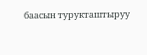баасын турукташтыруу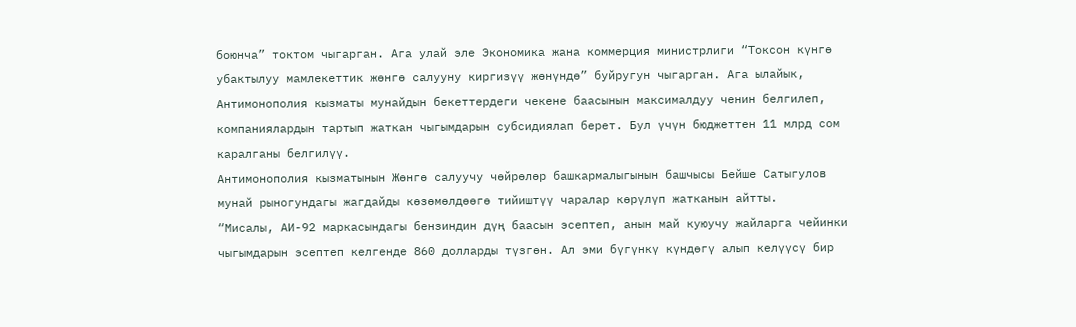боюнча” токтом чыгарган. Ага улай эле Экономика жана коммерция министрлиги “Токсон күнгө убактылуу мамлекеттик жөнгө салууну киргизүү жөнүндө” буйругун чыгарган. Ага ылайык, Антимонополия кызматы мунайдын бекеттердеги чекене баасынын максималдуу ченин белгилеп, компаниялардын тартып жаткан чыгымдарын субсидиялап берет. Бул үчүн бюджеттен 11 млрд сом каралганы белгилүү.
Антимонополия кызматынын Жөнгө салуучу чөйрөлөр башкармалыгынын башчысы Бейше Сатыгулов мунай рыногундагы жагдайды көзөмөлдөөгө тийиштүү чаралар көрүлүп жатканын айтты.
“Мисалы, АИ-92 маркасындагы бензиндин дүң баасын эсептеп, анын май куюучу жайларга чейинки чыгымдарын эсептеп келгенде 860 долларды түзгөн. Ал эми бүгүнкү күндөгү алып келүүсү бир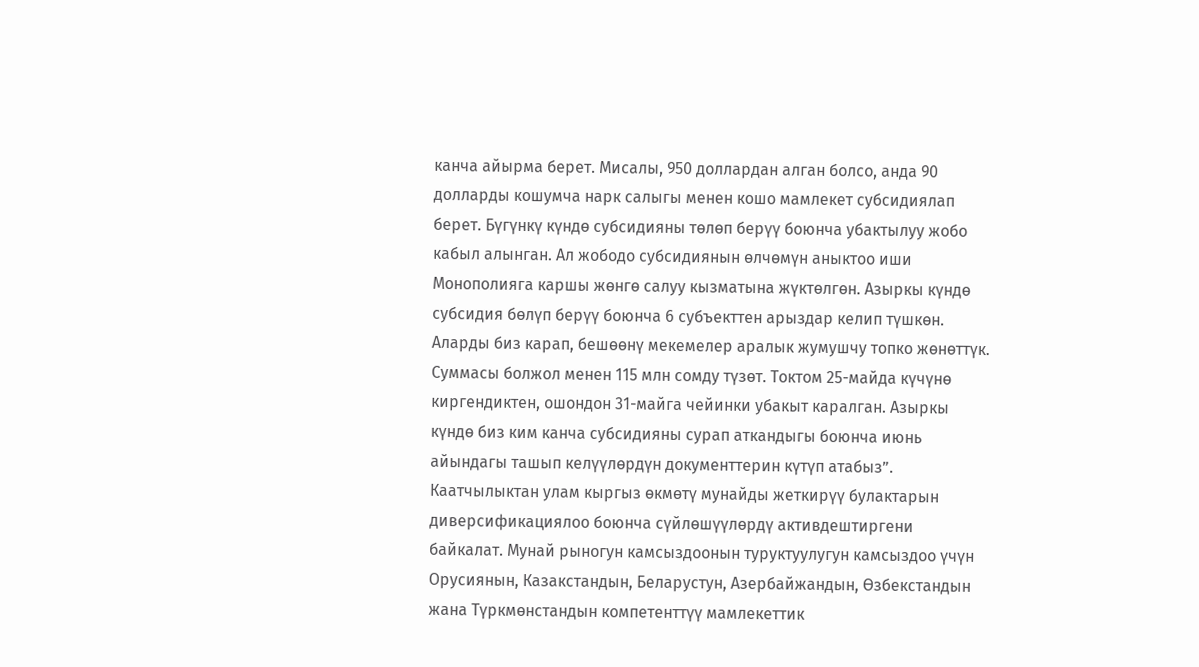канча айырма берет. Мисалы, 950 доллардан алган болсо, анда 90 долларды кошумча нарк салыгы менен кошо мамлекет субсидиялап берет. Бүгүнкү күндө субсидияны төлөп берүү боюнча убактылуу жобо кабыл алынган. Ал жободо субсидиянын өлчөмүн аныктоо иши Монополияга каршы жөнгө салуу кызматына жүктөлгөн. Азыркы күндө субсидия бөлүп берүү боюнча 6 субъекттен арыздар келип түшкөн. Аларды биз карап, бешөөнү мекемелер аралык жумушчу топко жөнөттүк. Суммасы болжол менен 115 млн сомду түзөт. Токтом 25-майда күчүнө киргендиктен, ошондон 31-майга чейинки убакыт каралган. Азыркы күндө биз ким канча субсидияны сурап аткандыгы боюнча июнь айындагы ташып келүүлөрдүн документтерин күтүп атабыз”.
Каатчылыктан улам кыргыз өкмөтү мунайды жеткирүү булактарын диверсификациялоо боюнча сүйлөшүүлөрдү активдештиргени байкалат. Мунай рыногун камсыздоонын туруктуулугун камсыздоо үчүн Орусиянын, Казакстандын, Беларустун, Азербайжандын, Өзбекстандын жана Түркмөнстандын компетенттүү мамлекеттик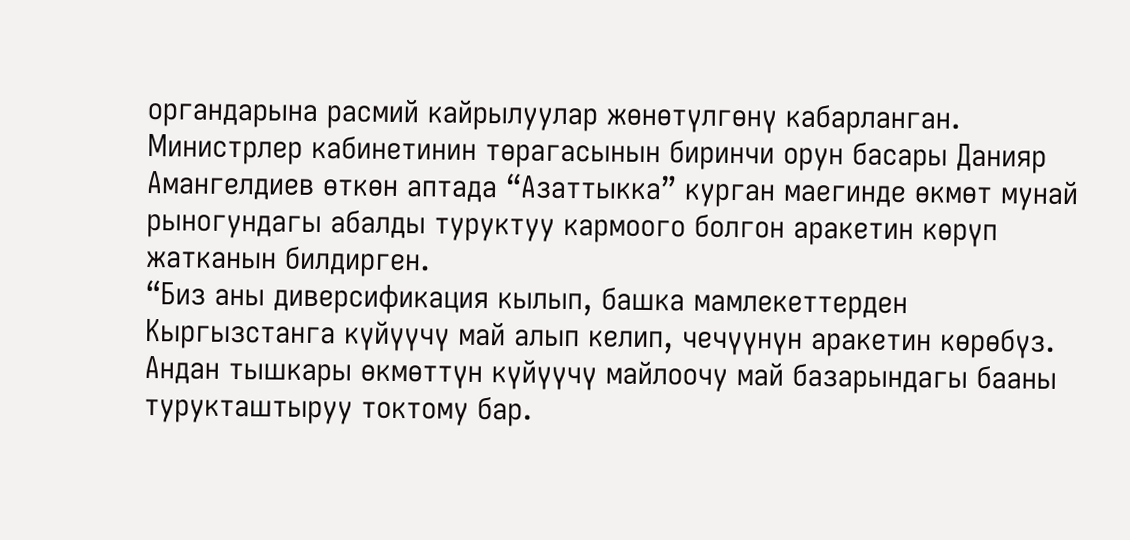органдарына расмий кайрылуулар жөнөтүлгөнү кабарланган.
Министрлер кабинетинин төрагасынын биринчи орун басары Данияр Амангелдиев өткөн аптада “Азаттыкка” курган маегинде өкмөт мунай рыногундагы абалды туруктуу кармоого болгон аракетин көрүп жатканын билдирген.
“Биз аны диверсификация кылып, башка мамлекеттерден Кыргызстанга күйүүчү май алып келип, чечүүнүн аракетин көрөбүз. Андан тышкары өкмөттүн күйүүчү майлоочу май базарындагы бааны турукташтыруу токтому бар.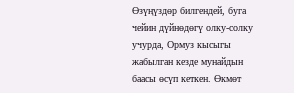Өзүңүздөр билгендей, буга чейин дүйнөдөгү олку-солку учурда, Ормуз кысыгы жабылган кезде мунайдын баасы өсүп кеткен. Өкмөт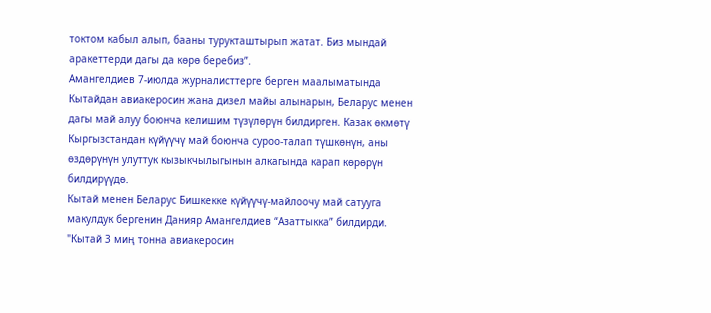токтом кабыл алып, бааны турукташтырып жатат. Биз мындай аракеттерди дагы да көрө беребиз”.
Амангелдиев 7-июлда журналисттерге берген маалыматында Кытайдан авиакеросин жана дизел майы алынарын, Беларус менен дагы май алуу боюнча келишим түзүлөрүн билдирген. Казак өкмөтү Кыргызстандан күйүүчү май боюнча суроо-талап түшкөнүн, аны өздөрүнүн улуттук кызыкчылыгынын алкагында карап көрөрүн билдирүүдө.
Кытай менен Беларус Бишкекке күйүүчү-майлоочу май сатууга макулдук бергенин Данияр Амангелдиев “Азаттыкка” билдирди.
"Кытай 3 миң тонна авиакеросин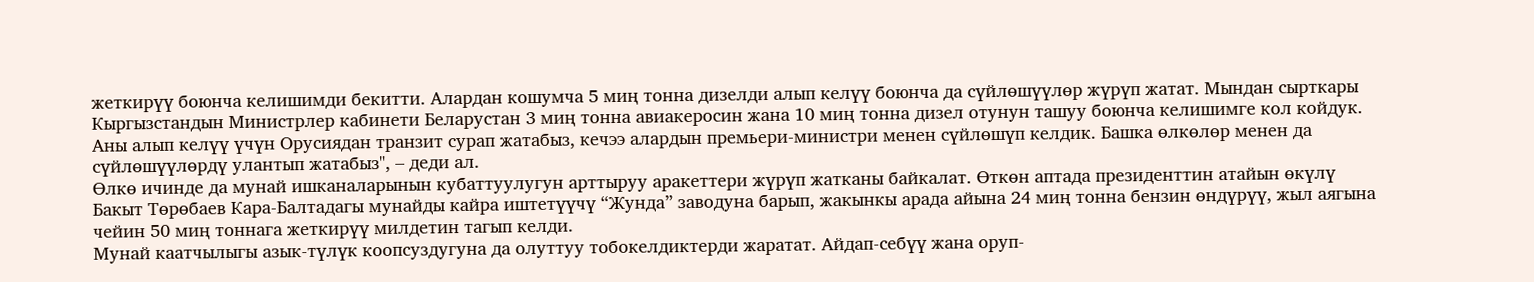жеткирүү боюнча келишимди бекитти. Алардан кошумча 5 миң тонна дизелди алып келүү боюнча да сүйлөшүүлөр жүрүп жатат. Мындан сырткары Кыргызстандын Министрлер кабинети Беларустан 3 миң тонна авиакеросин жана 10 миң тонна дизел отунун ташуу боюнча келишимге кол койдук. Аны алып келүү үчүн Орусиядан транзит сурап жатабыз, кечээ алардын премьери-министри менен сүйлөшүп келдик. Башка өлкөлөр менен да сүйлөшүүлөрдү улантып жатабыз", – деди ал.
Өлкө ичинде да мунай ишканаларынын кубаттуулугун арттыруу аракеттери жүрүп жатканы байкалат. Өткөн аптада президенттин атайын өкүлү Бакыт Төрөбаев Кара-Балтадагы мунайды кайра иштетүүчү “Жунда” заводуна барып, жакынкы арада айына 24 миң тонна бензин өндүрүү, жыл аягына чейин 50 миң тоннага жеткирүү милдетин тагып келди.
Мунай каатчылыгы азык-түлүк коопсуздугуна да олуттуу тобокелдиктерди жаратат. Айдап-себүү жана оруп-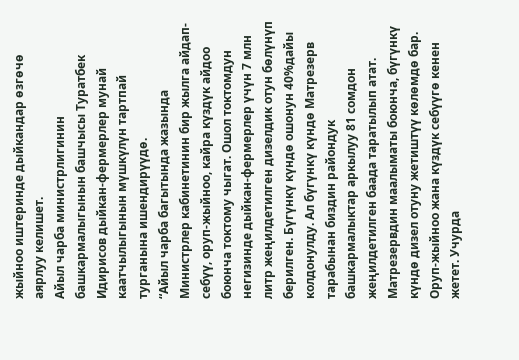жыйноо иштеринде дыйкандар өзгөчө аярлуу келишет.
Айыл чарба министрлигинин башкармалыгынын башчысы Туратбек Идирисов дыйкан-фермерлер мунай каатчылыгынын мүшкүлүн тартпай турганына ишендирүүдө.
“Айыл чарба багытында жазында Министрлер кабинетинин бир жылга айдап-себүү, оруп-жыйноо, кайра күздүк айдоо боюнча токтому чыгат. Ошол токтомдун негизинде дыйкан-фермерлер үчүн 7 млн литр жеңилдетилген дизелдик отун бөлүнүп берилген. Бүгүнкү күндө ошонун 40%дайы колдонулду. Ал бүгүнкү күндө Матрезерв тарабынан биздин райондук башкармалыктар аркылуу 81 сомдон жеңилдетилген баада таратылып атат. Матрезервдин маалыматы боюнча, бүгүнкү күндө дизел отуну жетиштүү көлөмдө бар. Оруп-жыйноо жана күздүк себүүгө кенен жетет. Учурда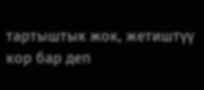тартыштык жок, жетиштүү кор бар деп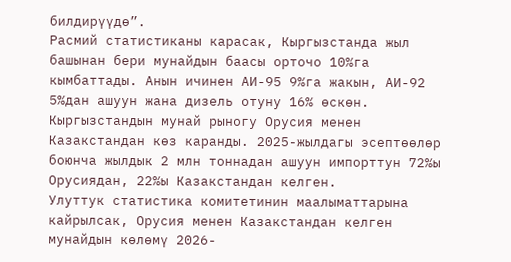билдирүүдө”.
Расмий статистиканы карасак, Кыргызстанда жыл башынан бери мунайдын баасы орточо 10%га кымбаттады. Анын ичинен АИ-95 9%га жакын, АИ-92 5%дан ашуун жана дизель отуну 16% өскөн.
Кыргызстандын мунай рыногу Орусия менен Казакстандан көз каранды. 2025-жылдагы эсептөөлөр боюнча жылдык 2 млн тоннадан ашуун импорттун 72%ы Орусиядан, 22%ы Казакстандан келген.
Улуттук статистика комитетинин маалыматтарына кайрылсак, Орусия менен Казакстандан келген мунайдын көлөмү 2026-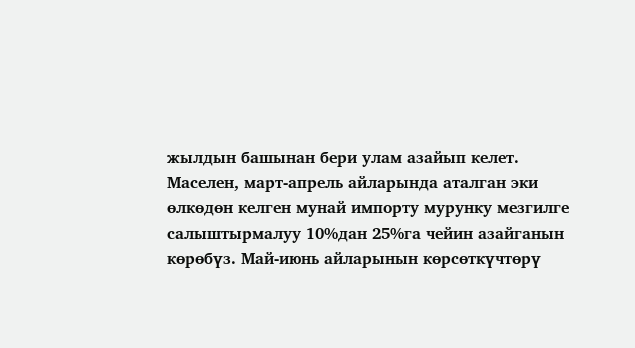жылдын башынан бери улам азайып келет. Маселен, март-апрель айларында аталган эки өлкөдөн келген мунай импорту мурунку мезгилге салыштырмалуу 10%дан 25%га чейин азайганын көрөбүз. Май-июнь айларынын көрсөткүчтөрү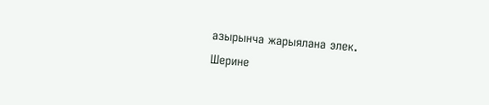азырынча жарыялана элек.
Шерине